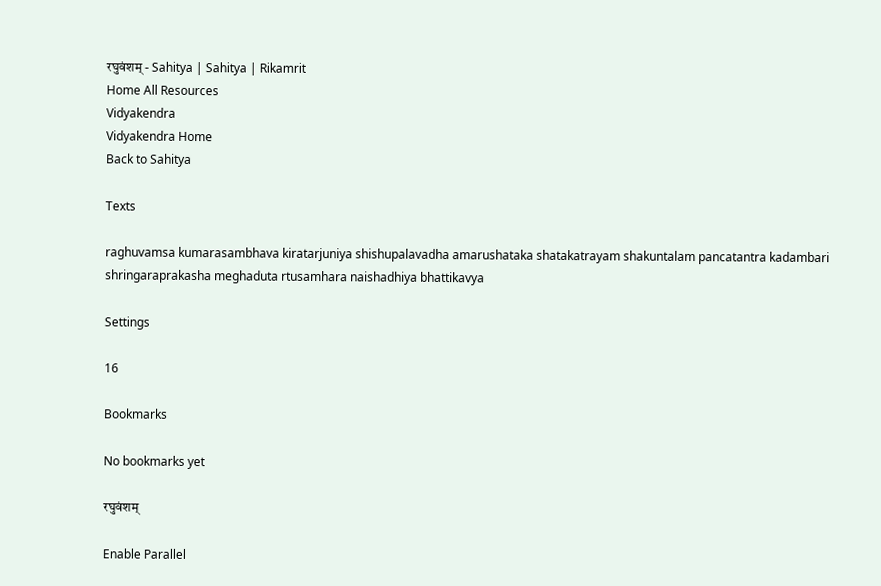रघुवंशम् - Sahitya | Sahitya | Rikamrit
Home All Resources
Vidyakendra
Vidyakendra Home
Back to Sahitya

Texts

raghuvamsa kumarasambhava kiratarjuniya shishupalavadha amarushataka shatakatrayam shakuntalam pancatantra kadambari shringaraprakasha meghaduta rtusamhara naishadhiya bhattikavya

Settings

16

Bookmarks

No bookmarks yet

रघुवंशम्

Enable Parallel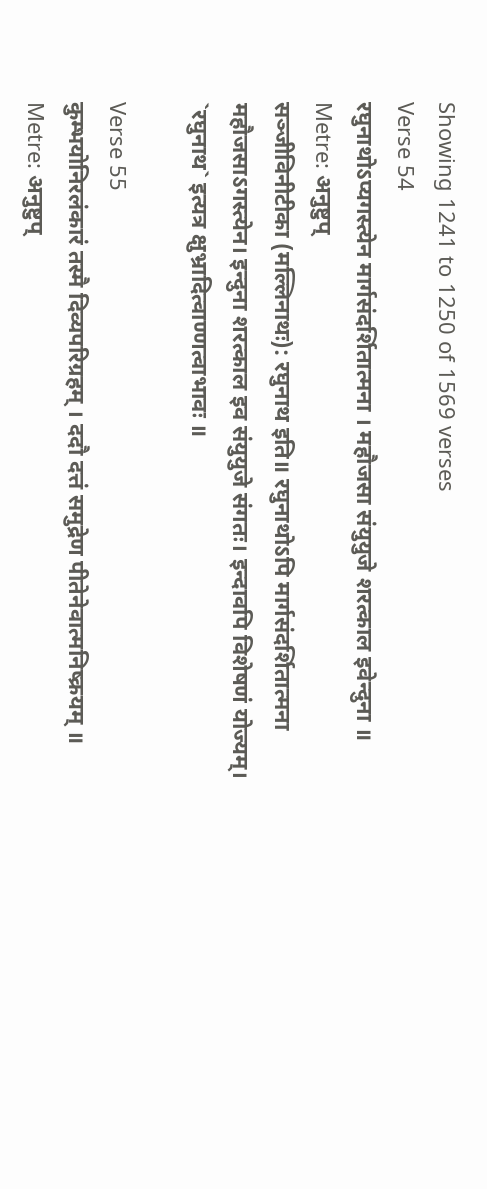Showing 1241 to 1250 of 1569 verses
Verse 54
रघुनाथोऽप्यगस्त्येन मार्गसंदर्शितात्मना । महौजसा संयुयुजे शरत्काल इवेन्दुना ॥
Metre: अनुष्टुप्
सञ्जीविनीटीका (मल्लिनाथः): रघुनाथ इति॥ रघुनाथोऽपि मार्गसंदर्शितात्मना महौजसाऽगस्त्येन। इन्दुना शरत्काल इव संयुयुजे संगतः। इन्दावपि विशेषणं योज्यम्‌। `रघुनाथ` इत्यत्र क्षुभ्रादित्वाण्णत्वाभावः ॥

Verse 55
कुम्भयोनिरलंकारं तस्मै दिव्यपरिग्रहम् । ददौ दत्तं समुद्रेण पीतेनेवात्मनिष्क्रयम् ॥
Metre: अनुष्टुप्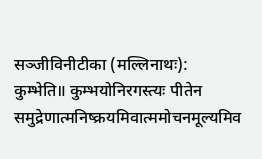सञ्जीविनीटीका (मल्लिनाथः): कुम्भेति॥ कुम्भयोनिरगस्त्यः पीतेन समुद्रेणात्मनिष्क्रयमिवात्ममोचनमूल्यमिव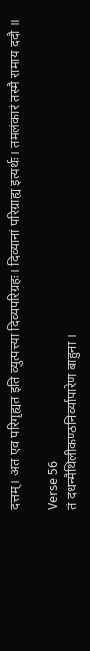दत्तम्। अत एव परिगृह्यत इति व्युत्पत्त्या दिव्यपरिग्रहः। दिव्यानां परिग्राह्य इत्यर्थः। तमलंकारं तस्मै रामाय ददौ ॥

Verse 56
तं दधन्मैथिलीकण्ठनिर्व्यापारेण बाहुना ।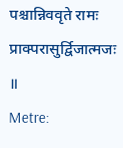पश्चान्निववृते रामः प्राक्परासुर्द्विजात्मजः ॥
Metre: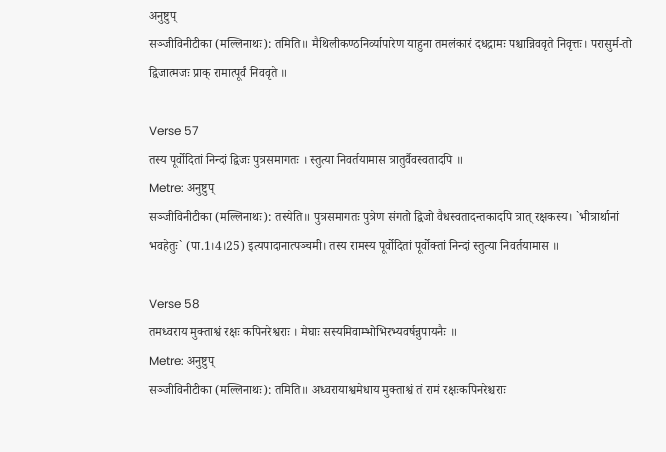अनुष्टुप्
सञ्जीविनीटीका (मल्लिनाथः): तमिति॥ मैथिलीकण्ठनिर्व्यापारेण याहुना तमलंकारं दधद्रामः पश्चान्निववृते निवृत्तः। परासुर्म-तो द्विजात्मजः प्राक् रामात्पूर्वं निववृते ॥

Verse 57
तस्य पूर्वोदितां निन्दां द्विजः पुत्रसमागतः । स्तुत्या निवर्तयामास त्रातुर्वैवस्वतादपि ॥
Metre: अनुष्टुप्
सञ्जीविनीटीका (मल्लिनाथः): तस्येति॥ पुत्रसमागतः पुत्रेण संगतो द्विजो वैधस्वतादन्तकादपि त्रात् रक्षकस्य। `भीत्रार्थानां भवहेतुः` (पा.1।4।25) इत्यपादानात्पञ्चमी। तस्य रामस्य पूर्वोदितां पूर्वोक्तां निन्दां स्तुत्या निवर्तयामास ॥

Verse 58
तमध्वराय मुक्ताश्वं रक्षः कपिनरेश्वराः । मेघाः सस्यमिवाम्भोभिरभ्यवर्षन्नुपायनैः ॥
Metre: अनुष्टुप्
सञ्जीविनीटीका (मल्लिनाथः): तमिति॥ अध्वरायाश्वमेधाय मुक्ताश्वं तं रामं रक्षःकपिनरेश्चराः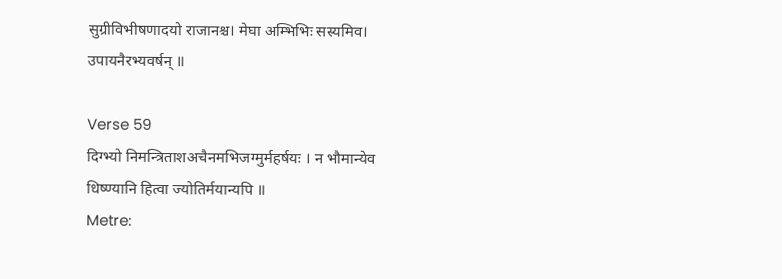सुग्रीविभीषणादयो राजानश्च। मेघा अम्भिभिः सस्यमिव। उपायनैरभ्यवर्षन् ॥

Verse 59
दिग्भ्यो निमन्त्रिताशअचैनमभिजग्मुर्महर्षयः । न भौमान्येव धिष्ण्यानि हित्वा ज्योतिर्मयान्यपि ॥
Metre: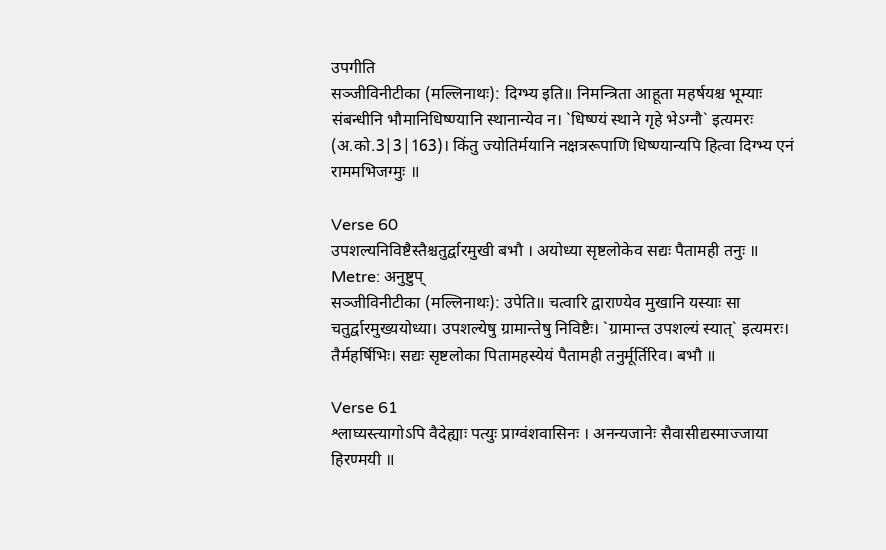उपगीति
सञ्जीविनीटीका (मल्लिनाथः): दिग्भ्य इति॥ निमन्त्रिता आहूता महर्षयश्च भूम्याः संबन्धीनि भौमानिधिष्ण्यानि स्थानान्येव न। `धिष्ण्यं स्थाने गृहे भेऽग्नौ` इत्यमरः (अ.को.3|3|163)। किंतु ज्योतिर्मयानि नक्षत्ररूपाणि धिष्ण्यान्यपि हित्वा दिग्भ्य एनं राममभिजग्मुः ॥

Verse 60
उपशल्यनिविष्टैस्तैश्चतुर्द्वारमुखी बभौ । अयोध्या सृष्टलोकेव सद्यः पैतामही तनुः ॥
Metre: अनुष्टुप्
सञ्जीविनीटीका (मल्लिनाथः): उपेति॥ चत्वारि द्वाराण्येव मुखानि यस्याः सा चतुर्द्वारमुख्ययोध्या। उपशल्येषु ग्रामान्तेषु निविष्टैः। `ग्रामान्त उपशल्यं स्यात्` इत्यमरः। तैर्महर्षिभिः। सद्यः सृष्टलोका पितामहस्येयं पैतामही तनुर्मूर्तिरिव। बभौ ॥

Verse 61
श्लाघ्यस्त्यागोऽपि वैदेह्याः पत्युः प्राग्वंशवासिनः । अनन्यजानेः सैवासीद्यस्माज्जाया हिरण्मयी ॥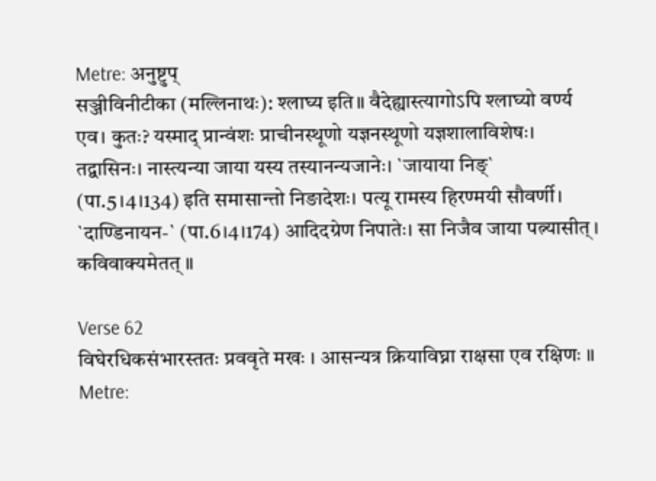Metre: अनुष्टुप्
सञ्जीविनीटीका (मल्लिनाथः): श्लाघ्य इति॥ वैदेह्यास्त्यागोऽपि श्लाघ्यो वर्ण्य एव। कुतः? यस्माद् प्रान्वंशः प्राचीनस्थूणो यज्ञनस्थूणो यज्ञशालाविशेषः। तद्वासिनः। नास्त्यन्या जाया यस्य तस्यानन्यजानेः। `जायाया निङ्` (पा.5।4।134) इति समासान्तो निङादेशः। पत्यू रामस्य हिरण्मयी सौवर्णी। `दाण्डिनायन-` (पा.6।4।174) आदिदग्रेण निपातेः। सा निजैव जाया पत्न्यासीत्। कविवाक्यमेतत् ॥

Verse 62
विघेरधिकसंभारस्ततः प्रववृते मखः । आसन्यत्र क्रियाविघ्ना राक्षसा एव रक्षिणः ॥
Metre: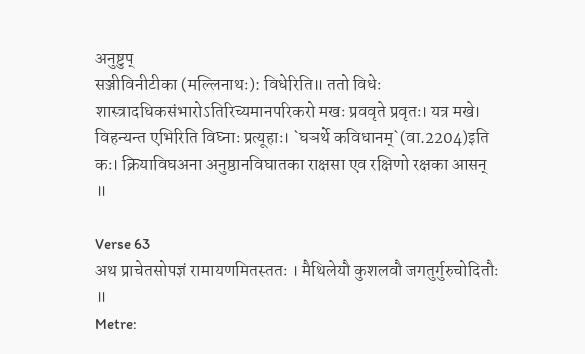अनुष्टुप्
सञ्जीविनीटीका (मल्लिनाथः): विधेरिति॥ ततो विधेः शास्त्रादधिकसंभारोऽतिरिच्यमानपरिकरो मखः प्रववृते प्रवृतः। यत्र मखे। विहन्यन्त एभिरिति विघ्नाः प्रत्यूहाः। `घञर्थे कविधानम्`(वा.2204)इति कः। क्रियाविघअना अनुष्ठानविघातका राक्षसा एव रक्षिणो रक्षका आसन् ॥

Verse 63
अथ प्राचेतसोपज्ञं रामायणमितस्ततः । मैथिलेयौ कुशलवौ जगतुर्गुरुचोदितौः ॥
Metre: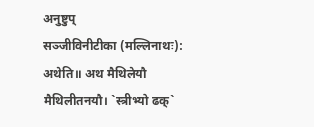अनुष्टुप्
सञ्जीविनीटीका (मल्लिनाथः): अथेति॥ अथ मैथिलेयौ मैथिलीतनयौ। `स्त्रीभ्यो ढक्`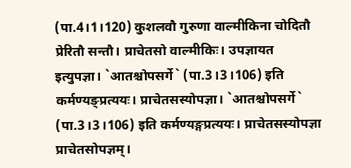(पा.4।1।120) कुशलवौ गुरुणा वाल्मीकिना चोदितौ प्रेरितौ सन्तौ। प्राचेतसो वाल्मीकिः। उपज्ञायत इत्युपज्ञा। `आतश्चोपसर्गे` (पा.3।3।106) इति कर्मण्यङ्प्रत्ययः। प्राचेतसस्योपज्ञा। `आतश्चोपसर्गे` (पा.3।3।106) इति कर्मण्यङ्गप्रत्ययः। प्राचेतसस्योपज्ञा प्राचेतसोपज्ञम्।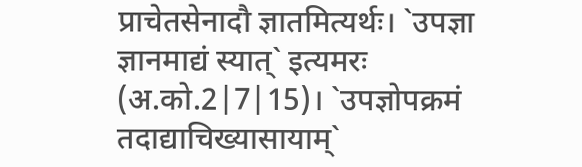प्राचेतसेनादौ ज्ञातमित्यर्थः। `उपज्ञा ज्ञानमाद्यं स्यात्` इत्यमरः (अ.को.2|7|15)। `उपज्ञोपक्रमं तदाद्याचिख्यासायाम्`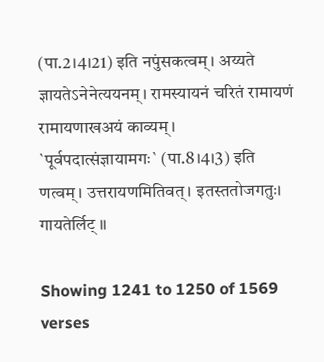(पा.2।4।21) इति नपुंसकत्वम्। अय्यते ज्ञायतेऽनेनेत्ययनम्। रामस्यायनं चरितं रामायणं रामायणाखअयं काव्यम्। `पूर्वपदात्संज्ञायामगः` (पा.8।4।3) इति णत्वम्। उत्तरायणमितिवत्। इतस्ततोजगतुः। गायतेर्लिट् ॥

Showing 1241 to 1250 of 1569 verses